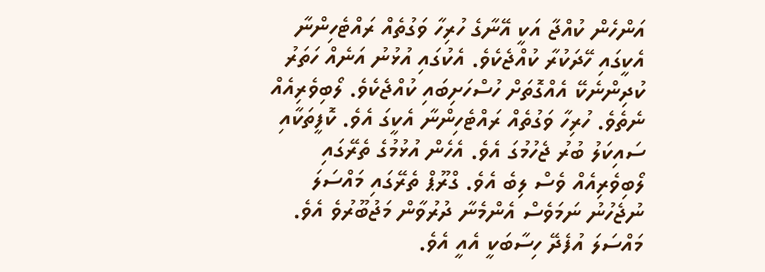އަންހެން ކުއްޖާ އަކީ އޭނާގެ ހުރިހާ ވަގުތެއް ރައްޓެހިންނާ އެކީގައި ހޭދަކުރާ ކުއްޖެކެވެ. އެކުގައި އުޅުނު އަނެއް ހަތަރު ކުދިންނެކޭ އެއްގޮތަށް ހުސްހަށިބައި ކުއްޖެކެވެ. ލޯބިވެރިއެއް ނެތެވެ. ހުރިހާ ވަގުތެއް ރައްޓެހިންނާ އެކީގަ އެވެ. ކޮފީތަކާއި ސައިކަލު ބުރު ޖެހުމުގަ އެވެ. އެހެން އުޅުމުގެ ތެރޭގައި ލޯބިވެރިއެއް ވެސް ލިބެ އެވެ. ގްރޫޕް ތެރޭގައި މައްސަލަ ނުޖެހުނު ނަމަވެސް އެންމެނާ ދުރުވާން މަޖުބޫރުވެ އެވެ.
މައްސަލަ އުފެދޭ ހިސާބަކީ އެއީ އެވެ.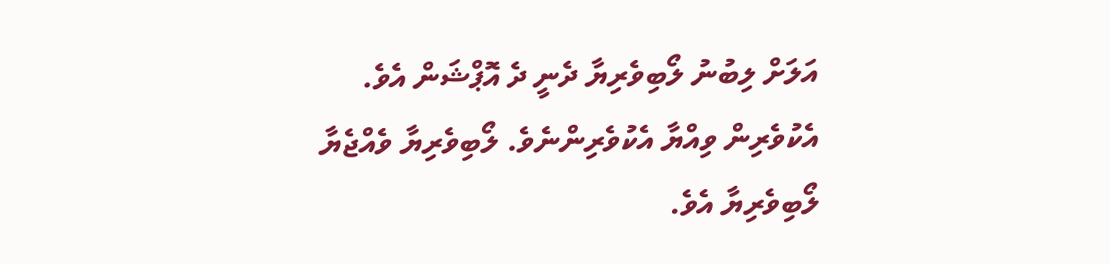އަލަށް ލިބުނު ލޯބިވެރިޔާ ދެނީ ދެ އޮޕްޝަން އެވެ. އެކުވެރިން ވިއްޔާ އެކުވެރިންނެވެ. ލޯބިވެރިޔާ ވެއްޖެޔާ ލޯބިވެރިޔާ އެވެ.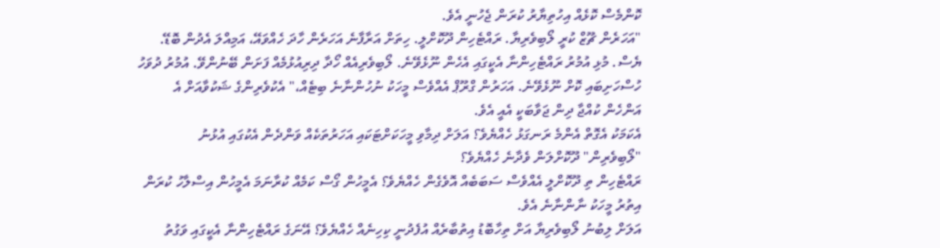ކޮންމެސް ކޮޅެއް އިހުތިޔާރު ކުރަން ޖެހުނީ އެވެ.
"އަހަރެން ޗޫޒް ކުރީ ލޯބިވެރިޔާ. ރައްޓެހިން ދޫކޮށްލީ. ހިތަށް އަރާފާނެ އަހަރެން ހާދަ ހެއްވައޭ، އަމިއްލަ އެދުން ބޮޑޭ. ޔެސް. މުޅި އުމުރު ރައްޓެހިންނާ އެކީގައި އެހެން ނޫޅެވޭނެ. ލޯބިވެރިއެއް ހޯދާ ދިރިއުޅުމެއް ފަށަން ބޭނުންވޭ. އުމުރު ދުވަހު ހުސްހަށިބައި ކޮށް ނޫޅެވޭނެ. އަހަރުން ގްރޫޕް އެއްވެސް މީހަކު ނުހުންނާނެ ބިޓެއް،" އެކުވެރިންގެ ޝަކުވާއަށް އެ އަންހެން ކުއްޖާ ދިން ޖަވާބަކީ އެއީ އެވެ.
އެކަމަކު އެގޮތް އެންމެ ރަނގަޅު ހެއްޔެވެ؟ އަލަށް ދިމާވި މީހަކަށްޓަކައި އަހަރުތަކެއް ވަންދެން އެކުގައި އުޅުނު "ލޯބިވެރިން" ދޫކޮށްލަން ވެދާނެ ހެއްޔެވެ؟
ރައްޓެހިން ތި ދޫކޮށްލީ އެއްވެސް ސަބަބެއް އޮވެގެން ހެއްޔެވެ؟ އެމީހުން ގޯސް ކަމެއް ކުރާނަމަ އެމީހުން އިސްލާހު ކުރަން އިތުރު މީހަކު ނާންނާނެ އެވެ.
އަލަށް ލިބުނު ލޯބިވެރިޔާ އަށް ތިހާބޮޑު އިތުބާރެއް އުފެދުނީ ކިހިނެއް ހެއްޔެވެ؟ އޭނަގެ ރައްޓެހިންނާ އެކީގައި ވަގުތު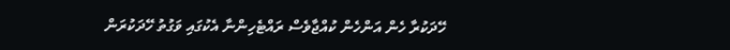ހޭދަކުރާ ހެން އަންހެން ކުއްޖާވެސް ރައްޓެހިންނާ އެކުގައި ވަގުތު ހޭދަކުރަން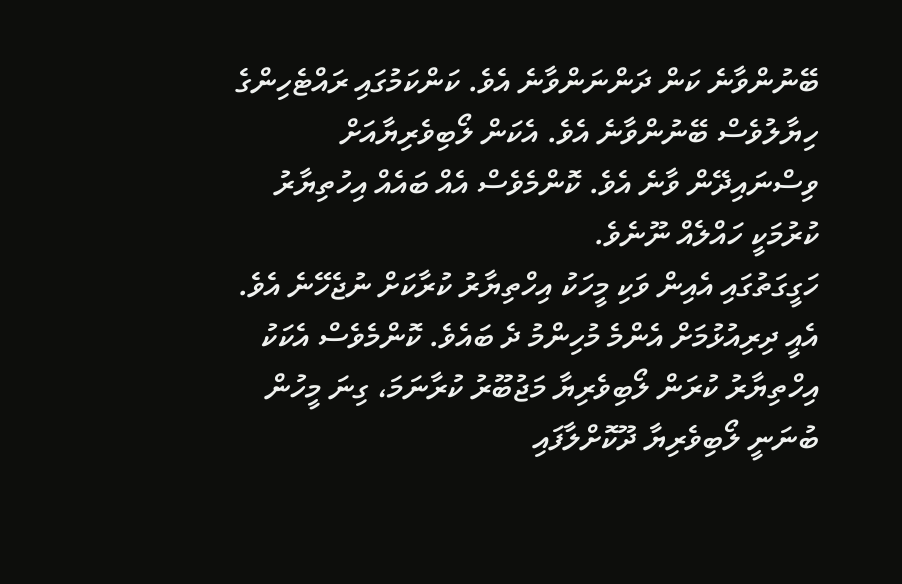ބޭނުންވާނެ ކަން ދަންނަންވާނެ އެވެ. ކަންކަމުގައި ރައްޓެހިންގެ ހިޔާލުވެސް ބޭނުންވާނެ އެވެ. އެކަން ލޯބިވެރިޔާއަށް ވިސްނައިދޭން ވާނެ އެވެ. ކޮންމެވެސް އެއް ބައެއް އިހުތިޔާރު ކުރުމަކީ ހައްލެއް ނޫނެވެ.
ހަގީގަތުގައި އެއިން ވަކި މީހަކު އިހްތިޔާރު ކުރާކަށް ނުޖެހޭނެ އެވެ. އެއީ ދިރިއުޅުމަށް އެންމެ މުހިންމު ދެ ބައެވެ. ކޮންމެވެސް އެކަކު އިހްތިޔާރު ކުރަން ލޯބިވެރިޔާ މަޖުބޫރު ކުރާނަމަ، ގިނަ މީހުން ބުނަނީ ލޯބިވެރިޔާ ދޫކޮށްލާފައި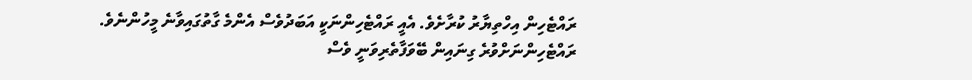ރައްޓެހިން އިހްތިޔާރު ކުރާށެވެ. އެއީ ރައްޓެހިންނަކީ އަބަދުވެސް އެންމެ ގާތުގައިވާނެ މީހުންނެވެ. ރައްޓެހިންނަށްވުރެ ގިނައިން ބޭވަފާތެރިވަނީ ވެސް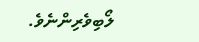ލޯބިވެރިންނެވެ.